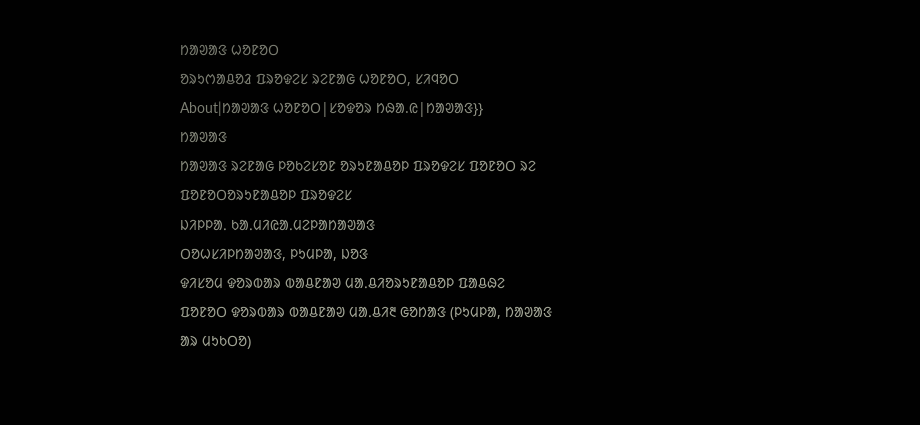ᱴᱟᱣᱟᱝ ᱦᱚᱱᱚᱛ
ᱚᱨᱩᱬᱟᱪᱚᱲ ᱯᱨᱚᱫᱮᱥ ᱨᱮᱱᱟᱜ ᱦᱚᱱᱚᱛ, ᱥᱤᱧᱚᱛ
About|ᱴᱟᱣᱟᱝ ᱦᱚᱱᱚᱛ|ᱥᱚᱫᱚᱨ ᱴᱷᱟ.ᱭ|ᱴᱟᱣᱟᱝ}}
ᱴᱟᱣᱟᱝ
ᱴᱟᱣᱟᱝ ᱨᱮᱱᱟᱜ ᱞᱚᱠᱮᱥᱚᱱ ᱚᱨᱩᱱᱟᱪᱚᱞ ᱯᱨᱚᱫᱮᱥ ᱯᱚᱱᱚᱛ ᱨᱮ
ᱯᱚᱱᱚᱛᱚᱨᱩᱱᱟᱪᱚᱞ ᱯᱨᱚᱫᱮᱥ
ᱡᱤᱞᱞᱟᱹ ᱠᱟᱹᱢᱤᱭᱟᱹᱢᱮᱞᱟᱴᱟᱣᱟᱝ
ᱛᱚᱦᱥᱤᱞᱴᱟᱣᱟᱝ, ᱞᱩᱢᱞᱟ, ᱡᱚᱝ
ᱫᱤᱥᱚᱢ ᱫᱚᱨᱵᱟᱨ ᱵᱟᱪᱱᱟᱣ ᱢᱟᱹᱪᱤᱚᱨᱩᱱᱟᱪᱚᱞ ᱯᱟᱪᱷᱮ
ᱯᱚᱱᱚᱛ ᱫᱚᱨᱵᱟᱨ ᱵᱟᱪᱱᱟᱣ ᱢᱟᱹᱪᱤ᱓ ᱜᱚᱴᱟᱝ (ᱞᱩᱢᱞᱟ, ᱴᱟᱣᱟᱝ ᱟᱨ ᱢᱩᱠᱛᱚ)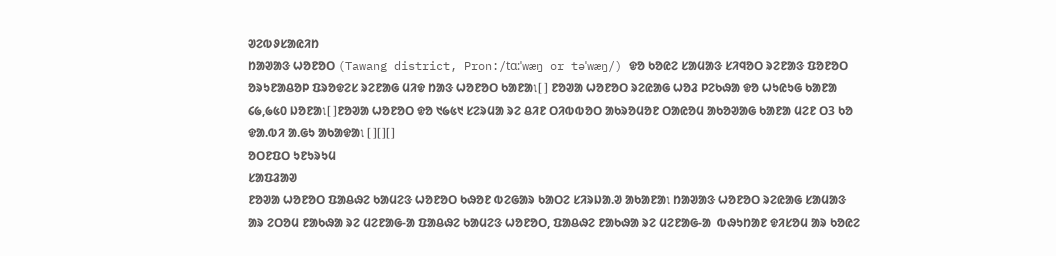ᱣᱮᱵᱽᱥᱟᱭᱤᱴ
ᱴᱟᱣᱟᱝ ᱦᱚᱱᱚᱛ (Tawang district, Pron:/tɑ:ˈwæŋ or təˈwæŋ/) ᱫᱚ ᱠᱚᱭᱮ ᱥᱟᱢᱟᱝ ᱥᱤᱧᱚᱛ ᱨᱮᱱᱟᱝ ᱯᱚᱱᱚᱛ ᱚᱨᱩᱱᱟᱪᱚᱞ ᱯᱨᱚᱫᱮᱥ ᱨᱮᱱᱟᱜ ᱢᱤᱫ ᱴᱟᱝ ᱦᱚᱱᱚᱛ ᱠᱟᱱᱟ৷[] ᱱᱚᱣᱟ ᱦᱚᱱᱚᱛ ᱨᱮᱭᱟᱜ ᱦᱚᱲ ᱞᱮᱠᱷᱟ ᱫᱚ ᱦᱩᱭᱩᱜ ᱠᱟᱱᱟ ᱔᱙,᱙᱕᱐ ᱡᱚᱱᱟ৷[]ᱱᱚᱣᱟ ᱦᱚᱱᱚᱛ ᱫᱚ ᱑᱙᱕᱑ ᱥᱮᱨᱢᱟ ᱨᱮ ᱪᱤᱱ ᱛᱤᱵᱵᱚᱛ ᱟᱠᱨᱚᱢᱚᱱ ᱛᱟᱭᱚᱢ ᱟᱠᱚᱣᱟᱜ ᱠᱟᱱᱟ ᱢᱮᱱ ᱛ3 ᱠᱚ ᱫᱟ.ᱵᱤ ᱟ.ᱜᱩ ᱟᱠᱟᱫᱟ৷ [][][]
ᱚᱛᱱᱯᱛ ᱩᱱᱩᱨᱩᱢ
ᱥᱟᱯᱲᱟᱣ
ᱱᱚᱣᱟ ᱦᱚᱱᱚᱛ ᱯᱟᱪᱷᱮ ᱠᱟᱢᱮᱝ ᱦᱚᱱᱚᱛ ᱠᱷᱚᱱ ᱵᱮᱜᱟᱨ ᱠᱟᱛᱮ ᱥᱤᱨᱡᱟ.ᱣ ᱟᱠᱟᱱᱟ৷ ᱴᱟᱣᱟᱝ ᱦᱚᱱᱚᱛ ᱨᱮᱭᱟᱜ ᱥᱟᱢᱟᱝ ᱟᱨ ᱮᱛᱚᱢ ᱱᱟᱠᱷᱟ ᱨᱮ ᱢᱮᱱᱟᱜ-ᱟ ᱯᱟᱪᱷᱮ ᱠᱟᱢᱮᱝ ᱦᱚᱱᱚᱛ, ᱯᱟᱪᱷᱮ ᱱᱟᱠᱷᱟ ᱨᱮ ᱢᱮᱱᱟᱜ-ᱟ  ᱵᱷᱩᱴᱟᱱ ᱫᱤᱥᱚᱢ ᱟᱨ ᱠᱚᱭᱮ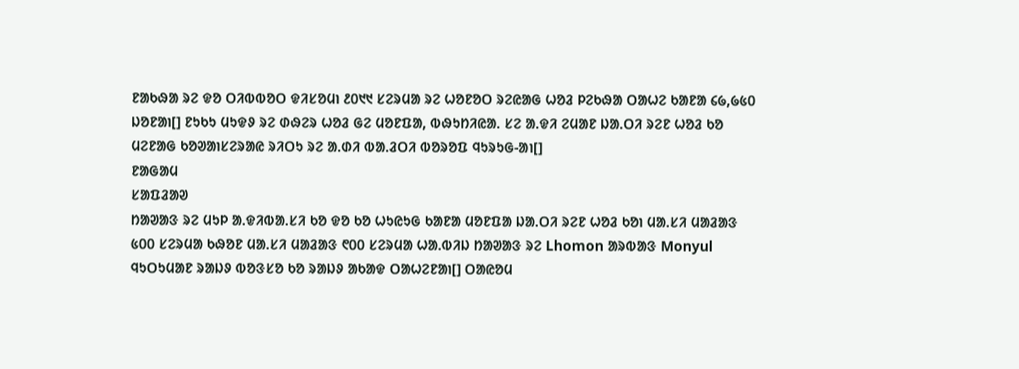ᱱᱟᱠᱷᱟ ᱨᱮ ᱫᱚ ᱛᱤᱵᱵᱚᱛ ᱫᱤᱥᱚᱢ৷ ᱒᱐᱑᱑ ᱥᱮᱨᱢᱟ ᱨᱮ ᱦᱚᱱᱚᱛ ᱨᱮᱭᱟᱜ ᱦᱚᱲ ᱞᱮᱠᱷᱟ ᱛᱟᱦᱮ ᱠᱟᱱᱟ ᱔᱙,᱙᱕᱐ ᱡᱚᱱᱟ৷[] ᱱᱩᱠᱩ ᱢᱩᱫᱽ ᱨᱮ ᱰᱷᱮᱨ ᱦᱚᱲ ᱜᱮ ᱢᱚᱱᱯᱟ, ᱵᱷᱩᱴᱤᱭᱟ. ᱥᱮ ᱟ.ᱫᱤ ᱮᱢᱟᱱ ᱡᱟ.ᱛᱤ ᱨᱮᱱ ᱦᱚᱲ ᱠᱚ ᱢᱮᱱᱟᱜ ᱠᱚᱣᱟ৷ᱥᱮᱨᱟᱭ ᱨᱤᱛᱩ ᱨᱮ ᱟ.ᱰᱤ ᱵᱟ.ᱲᱛᱤ ᱵᱚᱨᱚᱯ ᱧᱩᱨᱩᱜ-ᱟ৷[]
ᱱᱟᱜᱟᱢ
ᱥᱟᱯᱲᱟᱣ
ᱴᱟᱣᱟᱝ ᱨᱮ ᱢᱩᱞ ᱟ.ᱫᱤᱵᱟ.ᱥᱤ ᱠᱚ ᱫᱚ ᱠᱚ ᱦᱩᱭᱩᱜ ᱠᱟᱱᱟ ᱢᱚᱱᱯᱟ ᱡᱟ.ᱛᱤ ᱨᱮᱱ ᱦᱚᱲ ᱠᱚ৷ ᱢᱟ.ᱥᱤ ᱢᱟᱲᱟᱝ ᱕᱐᱐ ᱥᱮᱨᱢᱟ ᱠᱷᱚᱱ ᱢᱟ.ᱥᱤ ᱢᱟᱲᱟᱝ ᱖᱐᱐ ᱥᱮᱨᱢᱟ ᱦᱟ.ᱵᱤᱡ ᱴᱟᱣᱟᱝ ᱨᱮ Lhomon ᱟᱨᱵᱟᱝ Monyul ᱧᱩᱛᱩᱢᱟᱱ ᱨᱟᱡᱽ ᱵᱚᱝᱥᱚ ᱠᱚ ᱨᱟᱡᱽ ᱟᱠᱟᱫ ᱛᱟᱦᱮᱱᱟ৷[] ᱛᱟᱭᱚᱢ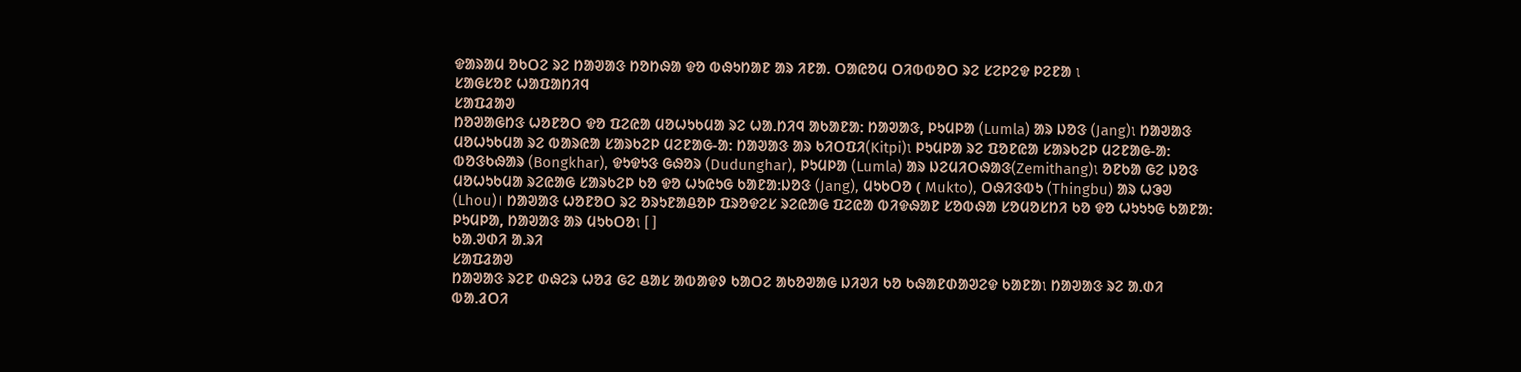ᱫᱟᱨᱟᱢ ᱚᱠᱛᱮ ᱨᱮ ᱴᱟᱣᱟᱝ ᱴᱚᱴᱷᱟ ᱫᱚ ᱵᱷᱩᱴᱟᱱ ᱟᱨ ᱤᱱᱟ. ᱛᱟᱭᱚᱢ ᱛᱤᱵᱵᱚᱛ ᱨᱮ ᱥᱮᱞᱮᱫ ᱞᱮᱱᱟ ৷
ᱥᱟᱜᱥᱚᱱ ᱦᱟᱯᱟᱴᱤᱧ
ᱥᱟᱯᱲᱟᱣ
ᱴᱚᱣᱟᱜᱴᱝ ᱦᱚᱱᱚᱛ ᱫᱚ ᱯᱮᱭᱟ ᱢᱚᱦᱩᱠᱢᱟ ᱨᱮ ᱦᱟ.ᱴᱤᱧ ᱟᱠᱟᱱᱟ: ᱴᱟᱣᱟᱝ, ᱞᱩᱢᱞᱟ (Lumla) ᱟᱨ ᱡᱚᱝ (Jang)৷ ᱴᱟᱣᱟᱝ ᱢᱚᱦᱩᱠᱢᱟ ᱨᱮ ᱵᱟᱨᱭᱟ ᱥᱟᱨᱠᱮᱞ ᱢᱮᱱᱟᱜ-ᱟ: ᱴᱟᱣᱟᱝ ᱟᱨ ᱠᱤᱛᱯᱤ(Kitpi)৷ ᱞᱩᱢᱞᱟ ᱨᱮ ᱯᱚᱱᱭᱟ ᱥᱟᱨᱠᱮᱞ ᱢᱮᱱᱟᱜ-ᱟ: ᱵᱚᱝᱠᱷᱟᱨ (Bongkhar), ᱫᱩᱫᱩᱝ ᱜᱷᱚᱨ (Dudunghar), ᱞᱩᱢᱞᱟ (Lumla) ᱟᱨ ᱡᱮᱢᱤᱛᱷᱟᱝ(Zemithang)৷ ᱚᱱᱠᱟ ᱜᱮ ᱡᱚᱝ ᱢᱚᱦᱩᱠᱢᱟ ᱨᱮᱭᱟᱜ ᱥᱟᱨᱠᱮᱞ ᱠᱚ ᱫᱚ ᱦᱩᱭᱩᱜ ᱠᱟᱱᱟ:ᱡᱚᱝ (Jang), ᱢᱩᱠᱛᱚ ( Mukto), ᱛᱷᱤᱝᱵᱩ (Thingbu) ᱟᱨ ᱦᱳᱣ (Lhou)। ᱴᱟᱣᱟᱝ ᱦᱚᱱᱚᱛ ᱨᱮ ᱚᱨᱩᱱᱟᱪᱚᱞ ᱯᱨᱚᱫᱮᱥ ᱨᱮᱭᱟᱜ ᱯᱮᱭᱟ ᱵᱤᱫᱷᱟᱱ ᱥᱚᱵᱷᱟ ᱥᱚᱢᱚᱥᱴᱤ ᱠᱚ ᱫᱚ ᱦᱩᱩᱩᱜ ᱠᱟᱱᱟ: ᱞᱩᱢᱞᱟ, ᱴᱟᱣᱟᱝ ᱟᱨ ᱢᱩᱠᱛᱚ৷ []
ᱠᱟ.ᱣᱰᱤ ᱟ.ᱨᱤ
ᱥᱟᱯᱲᱟᱣ
ᱴᱟᱣᱟᱝ ᱨᱮᱱ ᱰᱷᱮᱨ ᱦᱚᱲ ᱜᱮ ᱪᱟᱥ ᱟᱵᱟᱫᱽ ᱠᱟᱛᱮ ᱟᱠᱚᱣᱟᱜ ᱡᱤᱣᱤ ᱠᱚ ᱠᱷᱟᱱᱰᱟᱣᱮᱫ ᱠᱟᱱᱟ৷ ᱴᱟᱣᱟᱝ ᱨᱮ ᱟ.ᱰᱤ ᱵᱟ.ᱲᱛᱤ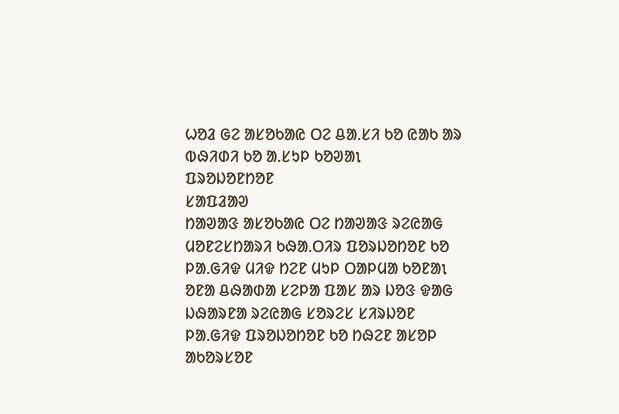ᱦᱚᱲ ᱜᱮ ᱟᱥᱚᱠᱟᱭ ᱛᱮ ᱪᱟ.ᱥᱤ ᱠᱚ ᱭᱟᱠ ᱟᱨ ᱵᱷᱤᱰᱤ ᱠᱚ ᱟ.ᱥᱩᱞ ᱠᱚᱣᱟ৷
ᱯᱨᱚᱡᱚᱱᱴᱚᱱ
ᱥᱟᱯᱲᱟᱣ
ᱴᱟᱣᱟᱝ ᱟᱥᱚᱠᱟᱭ ᱛᱮ ᱴᱟᱣᱟᱝ ᱨᱮᱭᱟᱜ ᱢᱚᱱᱮᱥᱴᱟᱨᱤ ᱠᱷᱟ.ᱛᱤᱨ ᱯᱚᱨᱡᱚᱴᱚᱱ ᱠᱚ ᱞᱟ.ᱜᱤᱫ ᱢᱤᱫ ᱴᱮᱱ ᱢᱩᱞ ᱛᱟᱞᱢᱟ ᱠᱚᱱᱟ৷ ᱚᱱᱟ ᱪᱷᱟᱰᱟ ᱥᱮᱞᱟ ᱯᱟᱥ ᱟᱨ ᱡᱚᱝ ᱫᱟᱜ ᱡᱷᱟᱨᱱᱟ ᱨᱮᱭᱟᱜ ᱥᱚᱨᱮᱥ ᱥᱤᱨᱡᱚᱱ ᱞᱟ.ᱜᱤᱫ ᱯᱨᱚᱡᱚᱴᱚᱱ ᱠᱚ ᱴᱷᱮᱱ ᱟᱥᱚᱞ ᱟᱠᱚᱨᱥᱚᱱ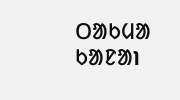ᱛᱟᱠᱢᱟ ᱠᱟᱱᱟ৷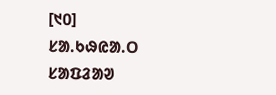[᱑᱐]
ᱥᱟ.ᱠᱷᱭᱟ.ᱛ
ᱥᱟᱯᱲᱟᱣ